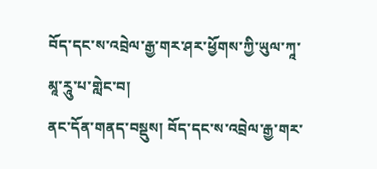བོད་དང་ས་འབྲེལ་རྒྱ་གར་ཤར་ཕྱོགས་ཀྱི་ཡུལ་ཀཱ་མཱ་རཱུ་པ་གླེང་བ།
ནང་དོན་གནད་བསྡུས། བོད་དང་ས་འབྲེལ་རྒྱ་གར་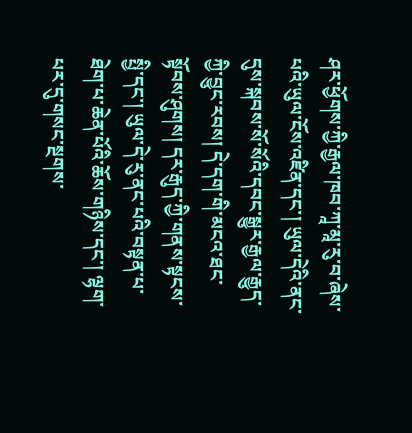ཤར་ཕྱོགས་ཀྱི་རྒྱལ་ཁབ་ཀཱ་མཱ་རུ་བ་ཞེས་པའི་ཡུལ་ངོས་འཛིན་དང་། ཡུལ་དེའི་ནང་དུས་སྐབས་སོ་སོའི་དབང་སྒྱུར་རྒྱལ་རྒྱུད་ཀྱི་བྱུང་རབས། དེ་དག་གི་མངའ་ཐང་སྟོབས་ཤུགས། དར་རྒུད་ཀྱི་གནས་སྟངས་སྤྱི་དང་། ཡུལ་དེ་རུ་ནང་པའི་བསྟན་པ་ཐེག་པ་ཆེན་པོའི་ཆོས་གཉིས་དང་། ལྷག་པར་དུ་གསང་སྔགས་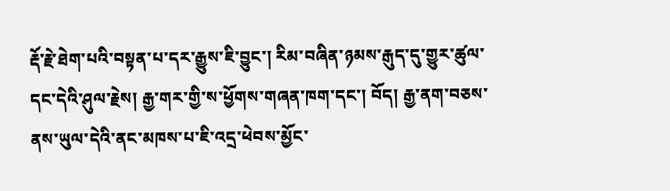རྡོ་རྗེ་ཐེག་པའི་བསྟན་པ་དར་རྒྱུས་ཇི་བྱུང་། རིམ་བཞིན་ཉམས་རྒུད་དུ་གྱུར་ཚུལ་དང་དེའི་ཤུལ་རྗེས། རྒྱ་གར་གྱི་ས་ཕྱོགས་གཞན་ཁག་དང་། བོད། རྒྱ་ནག་བཅས་ནས་ཡུལ་དེའི་ནང་མཁས་པ་ཇི་འདྲ་ཕེབས་མྱོང་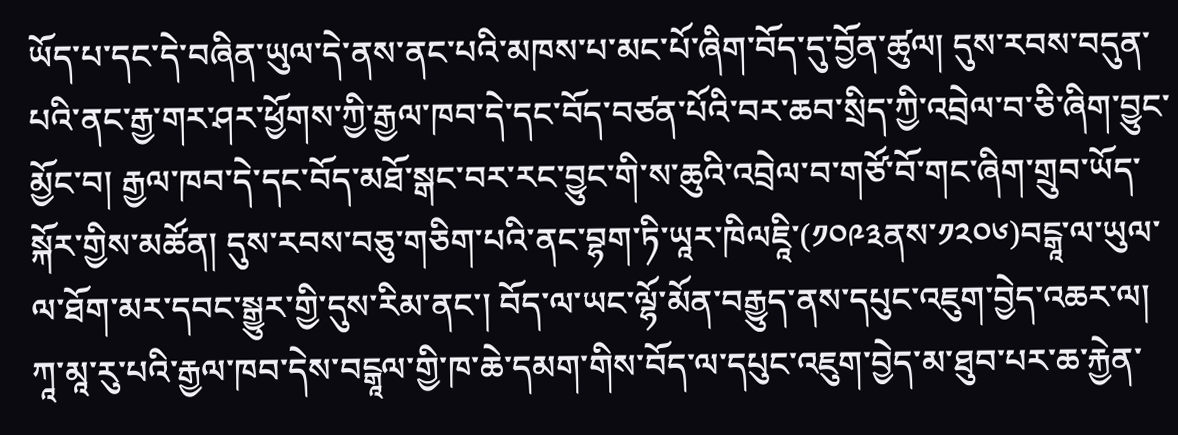ཡོད་པ་དང་དེ་བཞིན་ཡུལ་དེ་ནས་ནང་པའི་མཁས་པ་མང་པོ་ཞིག་བོད་དུ་བྱོན་ཚུལ། དུས་རབས་བདུན་པའི་ནང་རྒྱ་གར་ཤར་ཕྱོགས་ཀྱི་རྒྱལ་ཁབ་དེ་དང་བོད་བཙན་པོའི་བར་ཆབ་སྲིད་ཀྱི་འབྲེལ་བ་ཅི་ཞིག་བྱུང་མྱོང་བ། རྒྱལ་ཁབ་དེ་དང་བོད་མཐོ་སྒང་བར་རང་བྱུང་གི་ས་ཆུའི་འབྲེལ་བ་གཙོ་བོ་གང་ཞིག་གྲུབ་ཡོད་སྐོར་གྱིས་མཚོན། དུས་རབས་བཅུ་གཅིག་པའི་ནང་བྷག་ཏི་ཡཱར་ཁིལཇཱི་(༡༠༩༣ནས་༡༢༠༦)བངྒཱ་ལ་ཡུལ་ལ་ཐོག་མར་དབང་སྒྱུར་གྱི་དུས་རིམ་ནང་། བོད་ལ་ཡང་ལྷོ་མོན་བརྒྱུད་ནས་དཔུང་འཇུག་བྱེད་འཆར་ལ། ཀཱ་མཱ་རུ་པའི་རྒྱལ་ཁབ་དེས་བངྒཱལ་གྱི་ཁ་ཆེ་དམག་གིས་བོད་ལ་དཔུང་འཇུག་བྱེད་མ་ཐུབ་པར་ཆ་རྐྱེན་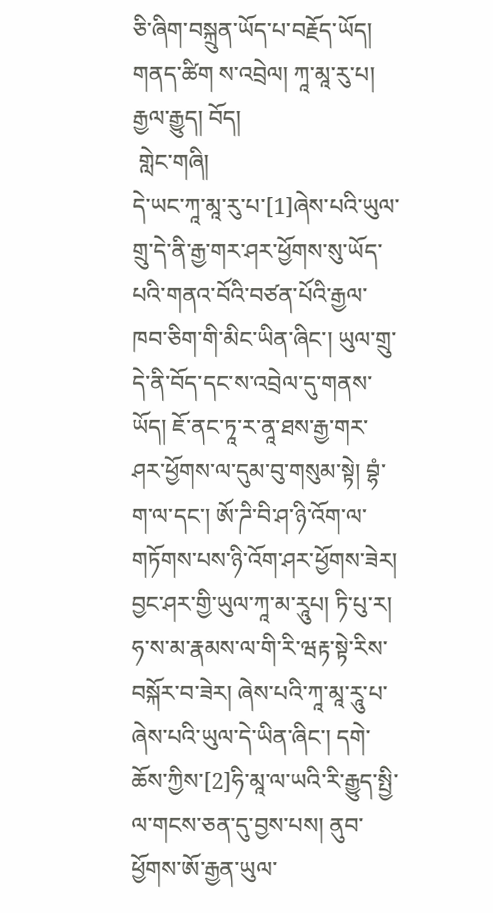ཅི་ཞིག་བསྐྲུན་ཡོད་པ་བརྗོད་ཡོད།
གནད་ཚིག ས་འབྲེལ། ཀཱ་མཱ་རུ་པ། རྒྱལ་རྒྱུད། བོད།
 གླེང་གཞི།
དེ་ཡང་ཀཱ་མཱ་རུ་པ་[1]ཞེས་པའི་ཡུལ་གྲུ་དེ་ནི་རྒྱ་གར་ཤར་ཕྱོགས་སུ་ཡོད་པའི་གནའ་བོའི་བཙན་པོའི་རྒྱལ་ཁབ་ཅིག་གི་མིང་ཡིན་ཞིང་། ཡུལ་གྲུ་དེ་ནི་བོད་དང་ས་འབྲེལ་དུ་གནས་ཡོད། ཇོ་ནང་ཏཱ་ར་ནཱ་ཐས་རྒྱ་གར་ཤར་ཕྱོགས་ལ་དུམ་བུ་གསུམ་སྟེ། བྷཾ་ག་ལ་དང་། ཨོ་ཌི་བི་ཤ་ཉི་འོག་ལ་གཏོགས་པས་ཉི་འོག་ཤར་ཕྱོགས་ཟེར། བྱང་ཤར་གྱི་ཡུལ་ཀཱ་མ་རཱུཔ། ཏི་པུ་ར། ཧ་ས་མ་རྣམས་ལ་གི་རི་ཝརྟ་སྟེ་རིས་བསྐོར་བ་ཟེར། ཞེས་པའི་ཀཱ་མཱ་རཱུ་པ་ཞེས་པའི་ཡུལ་དེ་ཡིན་ཞིང་། དགེ་ཆོས་ཀྱིས་[2]ཧི་མཱ་ལ་ཡའི་རི་རྒྱུད་སྤྱི་ལ་གངས་ཅན་དུ་བྱས་པས། ནུབ་ཕྱོགས་ཨོ་རྒྱན་ཡུལ་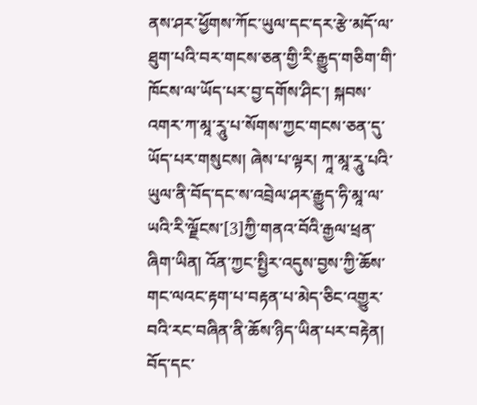ནས་ཤར་ཕྱོགས་ཀོང་ཡུལ་དང་དར་རྩེ་མདོ་ལ་ཐུག་པའི་བར་གངས་ཅན་གྱི་རི་རྒྱུད་གཅིག་གི་ཁོངས་ལ་ཡོད་པར་བྱ་དགོས་ཤིང་། སྐབས་འགར་ཀ་མཱ་རཱུ་པ་སོགས་ཀྱང་གངས་ཅན་དུ་ཡོད་པར་གསུངས། ཞེས་པ་ལྟར། ཀཱ་མཱ་རཱུ་པའི་ཡུལ་ནི་བོད་དང་ས་འབྲེལ་ཤར་རྒྱུད་ཧི་མཱ་ལ་ཡའི་རི་ལྗོངས་[3]ཀྱི་གནའ་བོའི་རྒྱལ་ཕྲན་ཞིག་ཡིན། འོན་ཀྱང་སྤྱིར་འདུས་བྱས་ཀྱི་ཆོས་གང་ལའང་རྟག་པ་བརྟན་པ་མེད་ཅིང་འགྱུར་བའི་རང་བཞིན་ནི་ཆོས་ཉིད་ཡིན་པར་བརྟེན། བོད་དང་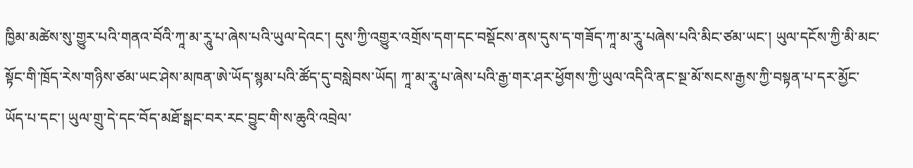ཁྱིམ་མཚེས་སུ་གྱུར་པའི་གནའ་བོའི་ཀཱ་མ་རཱུ་པ་ཞེས་པའི་ཡུལ་དེའང་། དུས་ཀྱི་འགྱུར་འགྲོས་དག་དང་བསྡོངས་ནས་དུས་ད་གཟོད་ཀཱ་མ་རཱུ་པཞེས་པའི་མིང་ཙམ་ཡང་། ཡུལ་དངོས་ཀྱི་མི་མང་སྟོང་གི་ཁྲོད་རེས་གཉིས་ཙམ་ཡང་ཤེས་མཁན་ཨེ་ཡོད་སྙམ་པའི་ཚོད་དུ་བསླེབས་ཡོད། ཀཱ་མ་རཱུ་པ་ཞེས་པའི་རྒྱ་གར་ཤར་ཕྱོགས་ཀྱི་ཡུལ་འདིའི་ནང་སྔ་མོ་སངས་རྒྱས་ཀྱི་བསྟན་པ་དར་མྱོང་ཡོད་པ་དང་། ཡུལ་གྲུ་དེ་དང་བོད་མཐོ་སྒང་བར་རང་བྱུང་གི་ས་ཆུའི་འབྲེལ་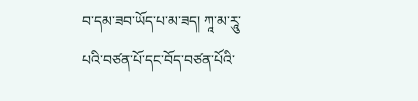བ་དམ་ཟབ་ཡོད་པ་མ་ཟད། ཀཱ་མ་རཱུ་པའི་བཙན་པོ་དང་བོད་བཙན་པོའི་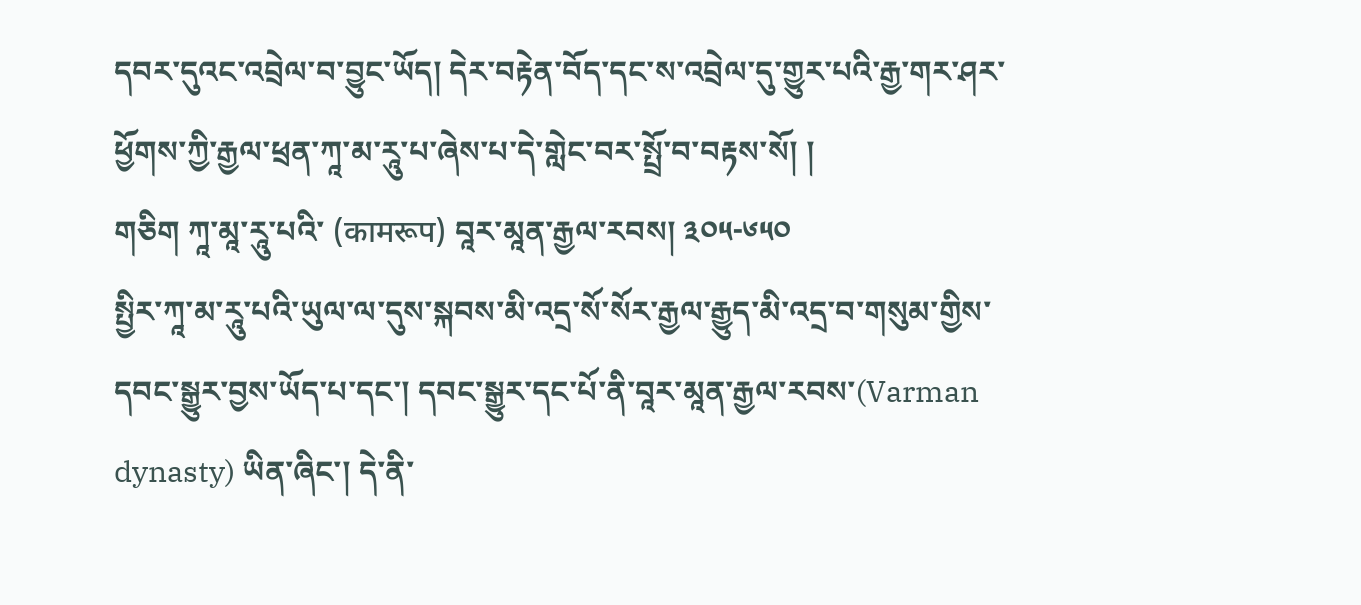དབར་དུའང་འབྲེལ་བ་བྱུང་ཡོད། དེར་བརྟེན་བོད་དང་ས་འབྲེལ་དུ་གྱུར་པའི་རྒྱ་གར་ཤར་ཕྱོགས་ཀྱི་རྒྱལ་ཕྲན་ཀཱ་མ་རཱུ་པ་ཞེས་པ་དེ་གླེང་བར་སྤྲོ་བ་བརྟས་སོ། །
གཅིག ཀཱ་མཱ་རཱུ་པའི་ (कामरूप) བཱར་མཱན་རྒྱལ་རབས། ༣༠༥-༦༥༠
སྤྱིར་ཀཱ་མ་རཱུ་པའི་ཡུལ་ལ་དུས་སྐབས་མི་འདྲ་སོ་སོར་རྒྱལ་རྒྱུད་མི་འདྲ་བ་གསུམ་གྱིས་དབང་སྒྱུར་བྱས་ཡོད་པ་དང་། དབང་སྒྱུར་དང་པོ་ནི་བཱར་མཱན་རྒྱལ་རབས་(Varman dynasty) ཡིན་ཞིང་། དེ་ནི་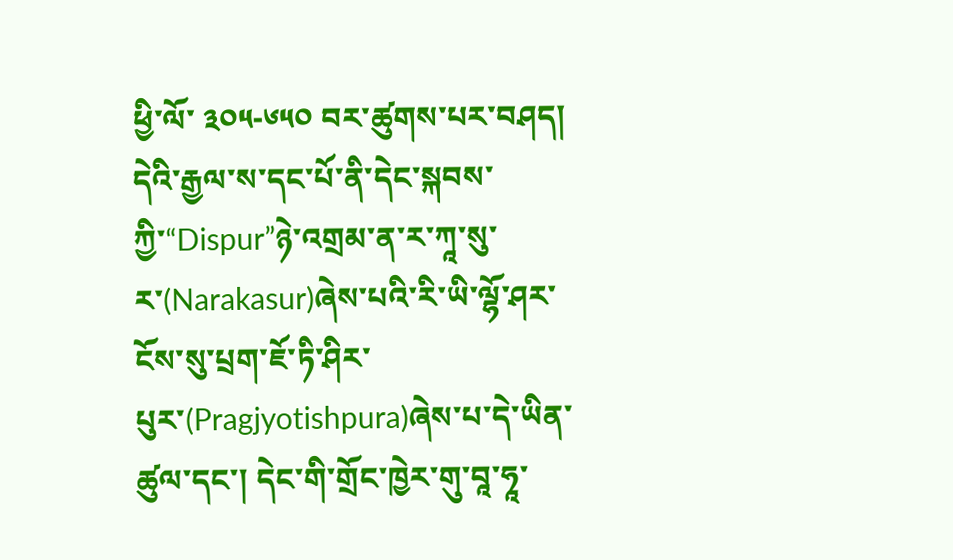ཕྱི་ལོ་ ༣༠༥-༦༥༠ བར་ཚུགས་པར་བཤད། དེའི་རྒྱལ་ས་དང་པོ་ནི་དེང་སྐབས་ཀྱི་“Dispur”ཉེ་འགྲམ་ན་ར་ཀཱ་སུ་ར་(Narakasur)ཞེས་པའི་རི་ཡི་ལྷོ་ཤར་ངོས་སུ་པྲག་ཇོ་ཏི་ཤིར་པུར་(Pragjyotishpura)ཞེས་པ་དེ་ཡིན་ཚུལ་དང་། དེང་གི་གྲོང་ཁྱེར་གུ་བཱ་ཧཱ་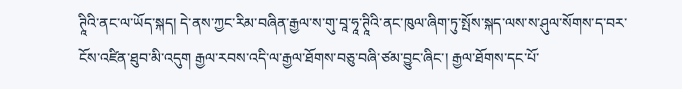ཊཱིའི་ནང་ལ་ཡོད་སྐད། དེ་ནས་ཀྱང་རིམ་བཞིན་རྒྱལ་ས་གུ་བཱ་ཧཱ་ཊཱིའི་ནང་ཁུལ་ཞིག་ཏུ་སྤོས་སྐད་ལས་ས་ཤུལ་སོགས་ད་བར་ངོས་འཛིན་ཐུབ་མི་འདུག རྒྱལ་རབས་འདི་ལ་རྒྱལ་ཐོགས་བཅུ་བཞི་ཙམ་བྱུང་ཞིང་། རྒྱལ་ཐོགས་དང་པོ་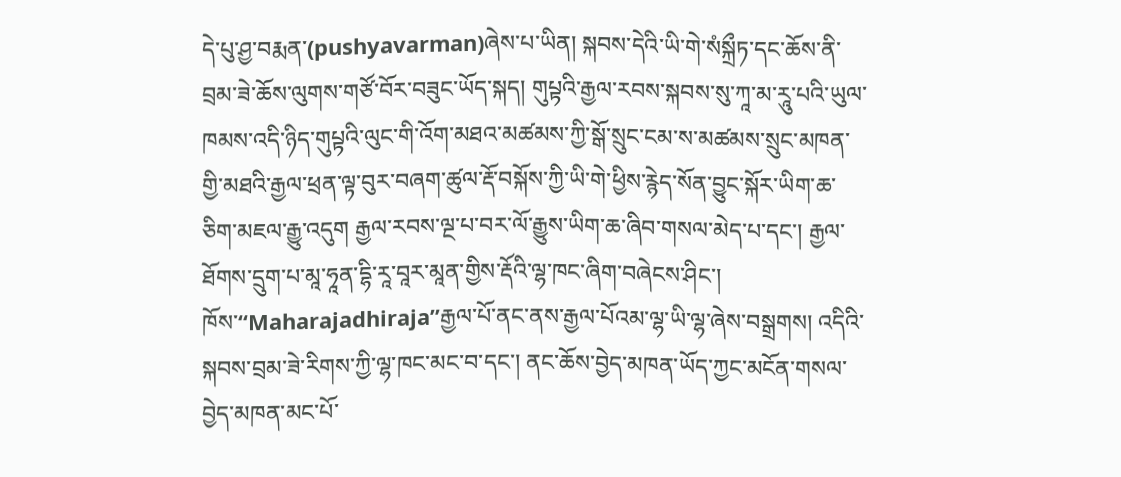དེ་པུ་ཤྱ་བརྨན་(pushyavarman)ཞེས་པ་ཡིན། སྐབས་དེའི་ཡི་གེ་སཾསྐྲྀཏ་དང་ཆོས་ནི་བྲམ་ཟེ་ཆོས་ལུགས་གཙོ་བོར་བཟུང་ཡོད་སྐད། གུཔྟའི་རྒྱལ་རབས་སྐབས་སུ་ཀཱ་མ་རཱུ་པའི་ཡུལ་ཁམས་འདི་ཉིད་གུཔྟའི་ལུང་གི་འོག་མཐའ་མཚམས་ཀྱི་སྒོ་སྲུང་ངམ་ས་མཚམས་སྲུང་མཁན་གྱི་མཐའི་རྒྱལ་ཕྲན་ལྟ་བུར་བཞག་ཚུལ་རྡོ་བསྐོས་ཀྱི་ཡི་གེ་ཕྱིས་རྙེད་སོན་བྱུང་སྐོར་ཡིག་ཆ་ཅིག་མཇལ་རྒྱུ་འདུག རྒྱལ་རབས་ལྔ་པ་བར་ལོ་རྒྱུས་ཡིག་ཆ་ཞིབ་གསལ་མེད་པ་དང་། རྒྱལ་ཐོགས་དྲུག་པ་མཱ་ཧཱན་དྷི་རཱ་བཱར་མཱན་གྱིས་རྡོའི་ལྷ་ཁང་ཞིག་བཞེངས་ཤིང་། ཁོས་“Maharajadhiraja”རྒྱལ་པོ་ནང་ནས་རྒྱལ་པོའམ་ལྷ་ཡི་ལྷ་ཞེས་བསྒྲགས། འདིའི་སྐབས་བྲམ་ཟེ་རིགས་ཀྱི་ལྷ་ཁང་མང་བ་དང་། ནང་ཆོས་བྱེད་མཁན་ཡོད་ཀྱང་མངོན་གསལ་བྱེད་མཁན་མང་པོ་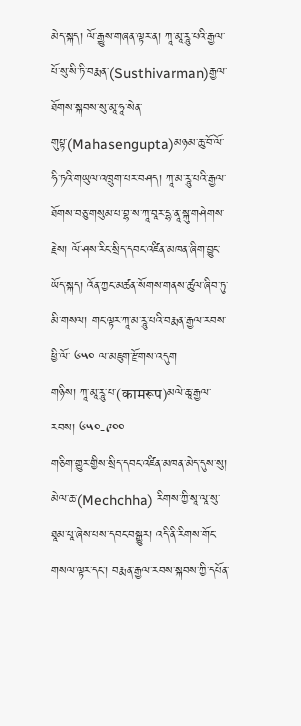མེད་སྐད། ལོ་རྒྱུས་གཞན་ལྟར་ན། ཀཱ་མཱ་རཱུ་པའི་རྒྱལ་པོ་སུ་སི་ཏི་བརྨན་(Susthivarman)རྒྱལ་ཐོགས་སྐབས་སུ་མཱ་ཧཱ་སེན་གུཔྟ་(Mahasengupta)མཉམ་ཆུ་བོ་ལོ་ཧི་ཏའི་གཡུལ་འཁྲུག་པར་བཤད། ཀཱ་མ་རཱུ་པའི་རྒྱལ་ཐོགས་བཅུ་གསུམ་པ་བྷ་ས་ཀཱ་བཱར་དྷ་ནཱ་སྐུ་གཤེགས་རྗེས། ལོ་ཤས་རིང་སྲིད་དབང་འཛིན་མཁན་ཞིག་བྱུང་ཡོད་སྐད། འོན་ཀྱང་མཚན་སོགས་གནས་ཚུལ་ཞིབ་ཏུ་མི་གསལ། གང་ལྟར་ཀཱ་མ་རཱུ་པའི་བརྨན་རྒྱལ་རབས་ཕྱི་ལོ་ ༦༥༠ ལ་མཇུག་རྫོགས་འདུག
གཉིས། ཀཱ་མཱ་རཱུ་པ་(कामरूप)མལེ་ཆཱ་རྒྱལ་རབས། ༦༥༠-༩༠༠
གཅིག་གྱུར་གྱིས་སྲིད་དབང་འཛིན་མཁན་མེད་དུས་སུ། མེལ་ཆ་(Mechchha) རིགས་ཀྱི་སཱ་ལཱ་སུ་ཐཱམ་པཱ་ཞེས་པས་དབང་བསྒྱུར། འདི་ནི་རིགས་གོང་གསལ་ལྟར་དང་། བརྨན་རྒྱལ་རབས་སྐབས་ཀྱི་དཔོན་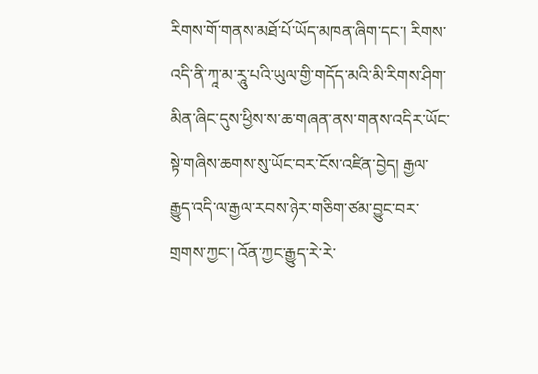རིགས་གོ་གནས་མཐོ་པོ་ཡོད་མཁན་ཞིག་དང་། རིགས་འདི་ནི་ཀཱ་མ་རཱུ་པའི་ཡུལ་གྱི་གདོད་མའི་མི་རིགས་ཤིག་མིན་ཞིང་དུས་ཕྱིས་ས་ཆ་གཞན་ནས་གནས་འདིར་ཡོང་སྟེ་གཞིས་ཆགས་སུ་ཡོང་བར་ངོས་འཛིན་བྱེད། རྒྱལ་རྒྱུད་འདི་ལ་རྒྱལ་རབས་ཉེར་གཅིག་ཙམ་བྱུང་བར་གྲགས་ཀྱང་། འོན་ཀྱང་རྒྱུད་རེ་རེ་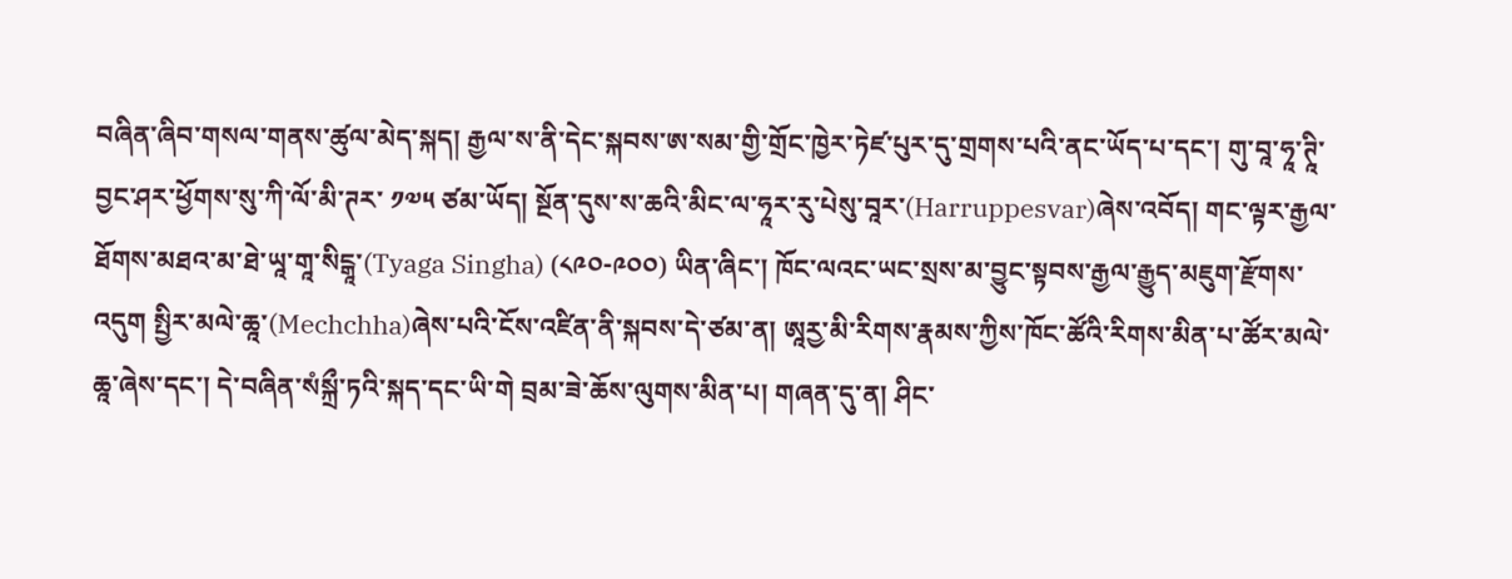བཞིན་ཞིབ་གསལ་གནས་ཚུལ་མེད་སྐད། རྒྱལ་ས་ནི་དེང་སྐབས་ཨ་སམ་གྱི་གྲོང་ཁྱེར་ཏེཛ་པུར་དུ་གྲགས་པའི་ནང་ཡོད་པ་དང་། གུ་བཱ་ཧཱ་ཊཱི་བྱང་ཤར་ཕྱོགས་སུ་ཀི་ལོ་མི་ཊར་ ༡༧༥ ཙམ་ཡོད། སྔོན་དུས་ས་ཆའི་མིང་ལ་ཧཱར་རུ་པེསུ་བཱར་(Harruppesvar)ཞེས་འབོད། གང་ལྟར་རྒྱལ་ཐོགས་མཐའ་མ་ཐེ་ཡཱ་གཱ་སིངྒཱ་(Tyaga Singha) (༨༩༠-༩༠༠) ཡིན་ཞིང་། ཁོང་ལའང་ཡང་སྲས་མ་བྱུང་སྟབས་རྒྱལ་རྒྱུད་མཇུག་རྫོགས་འདུག སྤྱིར་མལེ་ཆཱ་(Mechchha)ཞེས་པའི་ངོས་འཛིན་ནི་སྐབས་དེ་ཙམ་ན། ཨཱརྱ་མི་རིགས་རྣམས་ཀྱིས་ཁོང་ཚོའི་རིགས་མིན་པ་ཚོར་མལེ་ཆཱ་ཞེས་དང་། དེ་བཞིན་སཾསྐྲྀ་ཏའི་སྐད་དང་ཡི་གེ བྲམ་ཟེ་ཆོས་ལུགས་མིན་པ། གཞན་དུ་ན། ཤིང་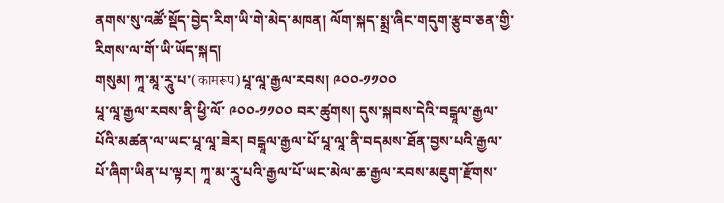ནགས་སུ་འཚོ་སྡོད་བྱེད་རིག་ཡི་གེ་མེད་མཁན། ལོག་སྐད་སྨྲ་ཞིང་གདུག་རྩུབ་ཅན་གྱི་རིགས་ལ་གོ་ཡི་ཡོད་སྐད།
གསུམ། ཀཱ་མཱ་རཱུ་པ་(कामरूप)པཱ་ལཱ་རྒྱལ་རབས། ༩༠༠-༡༡༠༠
པཱ་ལཱ་རྒྱལ་རབས་ནི་ཕྱི་ལོ་ ༩༠༠-༡༡༠༠ བར་ཚུགས། དུས་སྐབས་དེའི་བངྒཱལ་རྒྱལ་པོའི་མཚན་ལ་ཡང་པཱ་ལཱ་ཟེར། བངྒཱལ་རྒྱལ་པོ་པཱ་ལཱ་ནི་བདམས་ཐོན་བྱས་པའི་རྒྱལ་པོ་ཞིག་ཡིན་པ་ལྟར། ཀཱ་མ་རཱུ་པའི་རྒྱལ་པོ་ཡང་མེལ་ཆ་རྒྱལ་རབས་མཇུག་རྫོགས་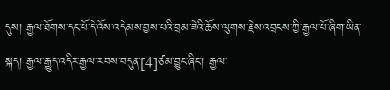དུས། རྒྱལ་ཐོགས་དང་པོ་དེ་འོས་འདེམས་བྱས་པའི་བྲམ་ཟེའི་ཆོས་ལུགས་རྗེས་འབྲངས་ཀྱི་རྒྱལ་པོ་ཞིག་ཡིན་སྐད། རྒྱལ་རྒྱུད་འདིར་རྒྱལ་རབས་བདུན་[4]ཙམ་བྱུང་ཞིང་། རྒྱལ་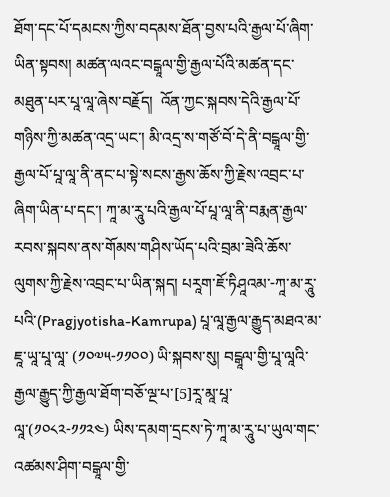ཐོག་དང་པོ་དམངས་ཀྱིས་བདམས་ཐོན་བྱས་པའི་རྒྱལ་པོ་ཞིག་ཡིན་སྟབས། མཚན་ལའང་བངྒཱལ་གྱི་རྒྱལ་པོའི་མཚན་དང་མཐུན་པར་པཱ་ལཱ་ཞེས་བརྗོད།  འོན་ཀྱང་སྐབས་དེའི་རྒྱལ་པོ་གཉིས་ཀྱི་མཚན་འདྲ་ཡང་། མི་འདྲ་ས་གཙོ་བོ་དེ་ནི་བངྒཱལ་གྱི་རྒྱལ་པོ་པཱ་ལཱ་ནི་ནང་པ་སྟེ་སངས་རྒྱས་ཆོས་ཀྱི་རྗེས་འབྲང་པ་ཞིག་ཡིན་པ་དང་། ཀཱ་མ་རཱུ་པའི་རྒྱལ་པོ་པཱ་ལཱ་ནི་བརྨན་རྒྱལ་རབས་སྐབས་ནས་གོམས་གཤིས་ཡོད་པའི་བྲམ་ཟེའི་ཆོས་ལུགས་ཀྱི་རྗེས་འབྲང་པ་ཡིན་སྐད། པརཱག་ཇོ་ཏིཤཱའམ་-ཀཱ་མ་རཱུ་པའི་(Pragjyotisha-Kamrupa) པཱ་ལཱ་རྒྱལ་རྒྱུད་མཐའ་མ་ཇཱ་ཡཱ་པཱ་ལཱ་ (༡༠༧༥-༡༡༠༠) ཡི་སྐབས་སུ། བངྒཱལ་གྱི་པཱ་ལཱའི་རྒྱལ་རྒྱུད་ཀྱི་རྒྱལ་ཐོག་བཅོ་ལྔ་པ་[5]རཱ་མཱ་པཱ་ལཱ་(༡༠༨༢-༡༡༢༤) ཡིས་དམག་དྲངས་ཏེ་ཀཱ་མ་རཱུ་པ་ཡུལ་གང་འཚམས་ཤིག་བངྒཱལ་གྱི་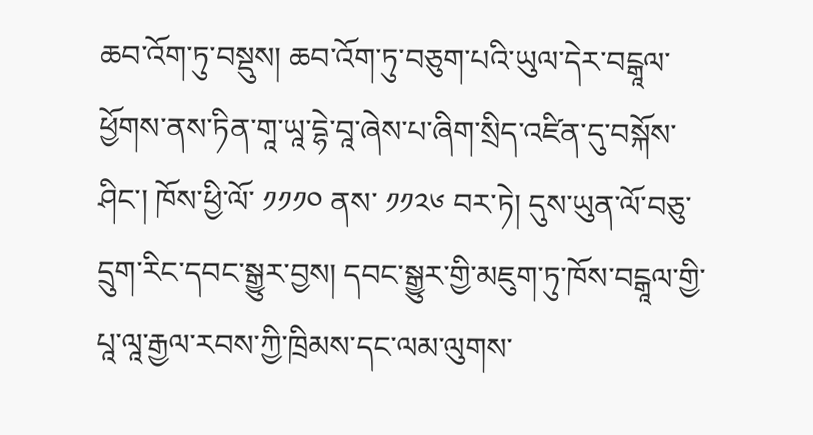ཆབ་འོག་ཏུ་བསྡུས། ཆབ་འོག་ཏུ་བཅུག་པའི་ཡུལ་དེར་བངྒཱལ་ཕྱོགས་ནས་ཏིན་གཱ་ཡཱ་དྷེ་བཱ་ཞེས་པ་ཞིག་སྲིད་འཛིན་དུ་བསྐོས་ཤིང་། ཁོས་ཕྱི་ལོ་ ༡༡༡༠ ནས་ ༡༡༢༦ བར་ཏེ། དུས་ཡུན་ལོ་བཅུ་དྲུག་རིང་དབང་སྒྱུར་བྱས། དབང་སྒྱུར་གྱི་མཇུག་ཏུ་ཁོས་བངྒཱལ་གྱི་པཱ་ལཱ་རྒྱལ་རབས་ཀྱི་ཁྲིམས་དང་ལམ་ལུགས་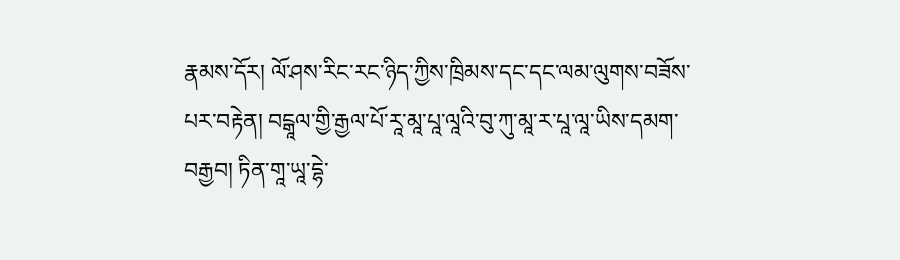རྣམས་དོར། ལོ་ཤས་རིང་རང་ཉིད་ཀྱིས་ཁྲིམས་དང་དང་ལམ་ལུགས་བཟོས་པར་བརྟེན། བངྒཱལ་གྱི་རྒྱལ་པོ་རཱ་མཱ་པཱ་ལཱའི་བུ་ཀུ་མཱ་ར་པཱ་ལཱ་ཡིས་དམག་བརྒྱབ། ཏིན་གཱ་ཡཱ་དྷེ་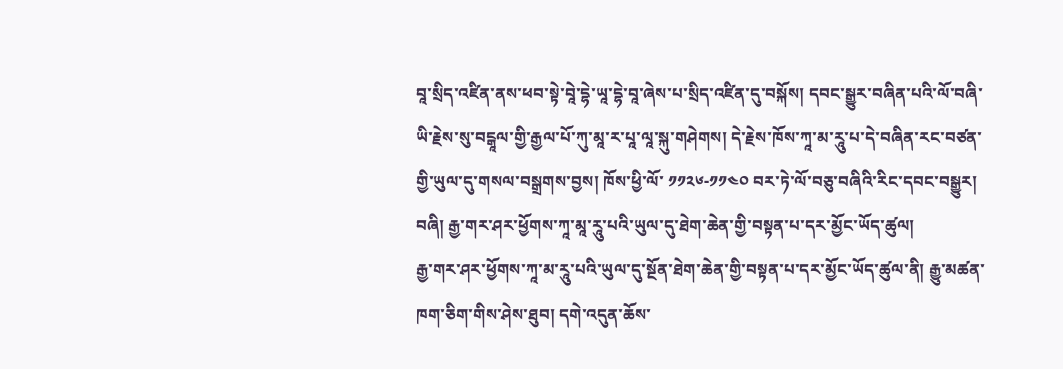བཱ་སྲིད་འཛིན་ནས་ཕབ་སྟེ་བཱེ་དྷེ་ཡཱ་དྷེ་བཱ་ཞེས་པ་སྲིད་འཛིན་དུ་བསྐོས། དབང་སྒྱུར་བཞིན་པའི་ལོ་བཞི་ཡི་རྗེས་སུ་བངྒཱལ་གྱི་རྒྱལ་པོ་ཀུ་མཱ་ར་པཱ་ལཱ་སྐུ་གཤེགས། དེ་རྗེས་ཁོས་ཀཱ་མ་རཱུ་པ་དེ་བཞིན་རང་བཙན་གྱི་ཡུལ་དུ་གསལ་བསྒྲགས་བྱས། ཁོས་ཕྱི་ལོ་ ༡༡༢༦-༡༡༤༠ བར་ཏེ་ལོ་བཅུ་བཞིའི་རིང་དབང་བསྒྱུར།
བཞི། རྒྱ་གར་ཤར་ཕྱོགས་ཀཱ་མཱ་རཱུ་པའི་ཡུལ་དུ་ཐེག་ཆེན་གྱི་བསྟན་པ་དར་མྱོང་ཡོད་ཚུལ།
རྒྱ་གར་ཤར་ཕྱོགས་ཀཱ་མ་རཱུ་པའི་ཡུལ་དུ་སྔོན་ཐེག་ཆེན་གྱི་བསྟན་པ་དར་མྱོང་ཡོད་ཚུལ་ནི། རྒྱུ་མཚན་ཁག་ཅིག་གིས་ཤེས་ཐུབ། དགེ་འདུན་ཆོས་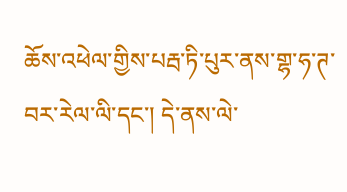ཆོས་འཕེལ་གྱིས་པརྦ་ཏི་པུར་ནས་གྷ་ཧ་ཊ་བར་རེལ་ལི་དང་། དེ་ནས་ལེ་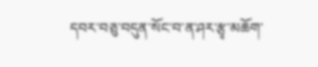དབར་བཅུ་བདུན་སོང་བ་ན་ཤར་རྩྭ་མཆོག་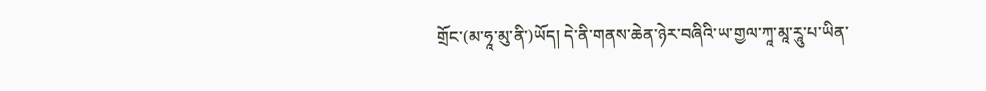གྲོང་(མ་ཧཱ་མུ་ནི་)ཡོད། དེ་ནི་གནས་ཆེན་ཉེར་བཞིའི་ཡ་གྱལ་ཀཱ་མཱ་རཱུ་པ་ཡིན་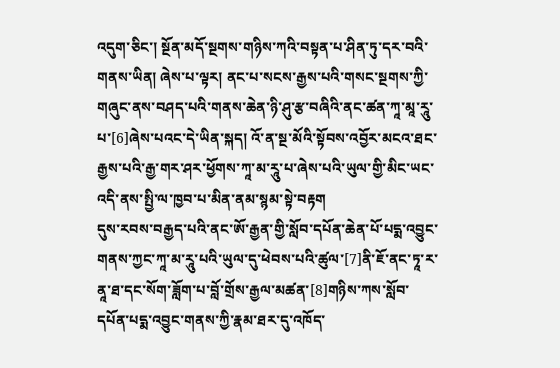འདུག་ཅིང་། སྔོན་མདོ་སྔགས་གཉིས་ཀའི་བསྟན་པ་ཤིན་ཏུ་དར་བའི་གནས་ཡིན། ཞེས་པ་ལྟར། ནང་པ་སངས་རྒྱས་པའི་གསང་སྔགས་ཀྱི་གཞུང་ནས་བཤད་པའི་གནས་ཆེན་ཉི་ཤུ་རྩ་བཞིའི་ནང་ཚན་ཀཱ་མཱ་རཱུ་པ་[6]ཞེས་པའང་དེ་ཡིན་སྐད། འོ་ན་སྔ་མོའི་སྟོབས་འབྱོར་མངའ་ཐང་རྒྱས་པའི་རྒྱ་གར་ཤར་ཕྱོགས་ཀཱ་མ་རཱུ་པ་ཞེས་པའི་ཡུལ་གྱི་མིང་ཡང་འདི་ནས་སྤྱི་ལ་ཁྱབ་པ་མིན་ནམ་སྙམ་སྟེ་བརྟག
དུས་རབས་བརྒྱད་པའི་ནང་ཨོ་རྒྱན་གྱི་སློབ་དཔོན་ཆེན་པོ་པདྨ་འབྱུང་གནས་ཀྱང་ཀཱ་མ་རཱུ་པའི་ཡུལ་དུ་ཕེབས་པའི་ཚུལ་[7]ནི་ཇོ་ནང་ཏཱ་ར་ནཱ་ཐ་དང་སོག་ཟློག་པ་བློ་གྲོས་རྒྱལ་མཚན་[8]གཉིས་ཀས་སློབ་དཔོན་པདྨ་འབྱུང་གནས་ཀྱི་རྣམ་ཐར་དུ་འཁོད་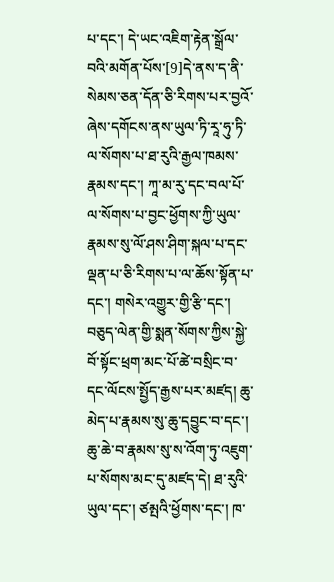པ་དང་། དེ་ཡང་འཇིག་རྟེན་སྒྲོལ་བའི་མགོན་པོས་[9]དེ་ནས་ད་ནི་སེམས་ཅན་དོན་ཅི་རིགས་པར་བྱའོ་ཞེས་དགོངས་ནས་ཡུལ་ཏི་རཱ་ཧུ་ཏི་ལ་སོགས་པ་ཐ་རུའི་རྒྱལ་ཁམས་རྣམས་དང་། ཀཱ་མ་རུ་དང་བལ་པོ་ལ་སོགས་པ་བྱང་ཕྱོགས་ཀྱི་ཡུལ་རྣམས་སུ་ལོ་ཤས་ཤིག་སྐལ་པ་དང་ལྡན་པ་ཅི་རིགས་པ་ལ་ཆོས་སྟོན་པ་དང་། གསེར་འགྱུར་གྱི་རྩི་དང་། བཅུད་ལེན་གྱི་སྨན་སོགས་ཀྱིས་སྐྱེ་བོ་སྟོང་ཕྲག་མང་པོ་ཚེ་བསྲིང་བ་དང་ལོངས་སྤྱོད་རྒྱས་པར་མཛད། ཆུ་མེད་པ་རྣམས་སུ་ཆུ་དབྱུང་བ་དང་། ཆུ་ཆེ་བ་རྣམས་སུ་ས་འོག་ཏུ་འཇུག་པ་སོགས་མང་དུ་མཛད་དེ། ཐ་རུའི་ཡུལ་དང་། ཙམྤའི་ཕྱོགས་དང་། ཁ་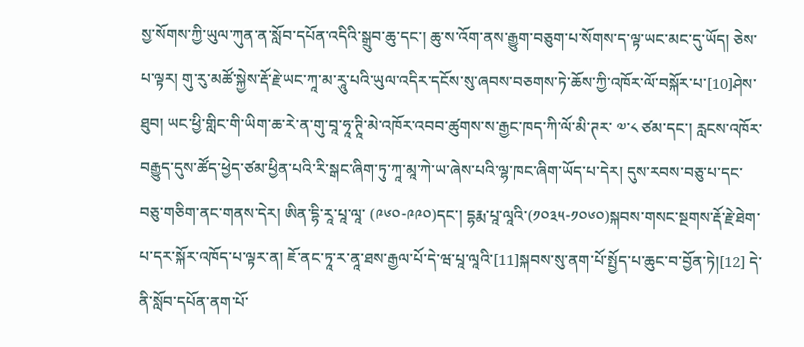སྱ་སོགས་ཀྱི་ཡུལ་ཀུན་ན་སློབ་དཔོན་འདིའི་སྒྲུབ་ཆུ་དང་། ཆུ་ས་འོག་ནས་རྒྱུག་བཅུག་པ་སོགས་ད་ལྟ་ཡང་མང་དུ་ཡོད། ཅེས་པ་ལྟར། གུ་རུ་མཚོ་སྐྱེས་རྡོ་རྗེ་ཡང་ཀཱ་མ་རཱུ་པའི་ཡུལ་འདིར་དངོས་སུ་ཞབས་བཅགས་ཏེ་ཆོས་ཀྱི་འཁོར་ལོ་བསྐོར་པ་[10]ཤེས་ཐུབ། ཡང་ཕྱི་གླིང་གི་ཡིག་ཆ་རེ་ན་གུ་བཱ་ཧཱ་ཊཱི་མེ་འཁོར་འབབ་ཚུགས་ས་རྒྱང་ཁད་ཀི་ལོ་མི་ཊར་ ༧་༨ ཙམ་དང་། རླངས་འཁོར་བརྒྱུད་དུས་ཚོད་ཕྱེད་ཙམ་ཕྱིན་པའི་རི་སྒང་ཞིག་ཏུ་ཀཱ་མཱ་ཀེ་ཡ་ཞེས་པའི་ལྷ་ཁང་ཞིག་ཡོད་པ་དེར། དུས་རབས་བཅུ་པ་དང་བཅུ་གཅིག་ནང་གནས་དེར། ཨིན་དྷི་རཱ་པཱ་ལཱ་ (༩༦༠-༩༩༠)དང་། དྷརྨ་པཱ་ལཱའི་(༡༠༣༥-༡༠༦༠)སྐབས་གསང་སྔགས་རྡོ་རྗེ་ཐེག་པ་དར་སྐོར་འཁོད་པ་ལྟར་ན། ཇོ་ནང་ཏཱ་ར་ནཱ་ཐས་རྒྱལ་པོ་དེ་ཝ་པཱ་ལཱའི་[11]སྐབས་སུ་ནག་པོ་སྤྱོད་པ་ཆུང་བ་བྱོན་ཏེ།[12] དེ་ནི་སློབ་དཔོན་ནག་པོ་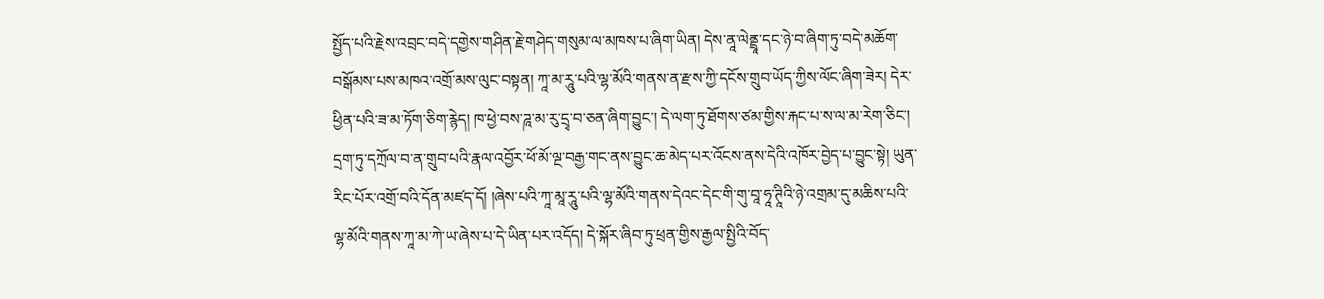སྤྱོད་པའི་རྗེས་འབྲང་བདེ་དགྱེས་གཤིན་རྗེ་གཤེད་གསུམ་ལ་མཁས་པ་ཞིག་ཡིན། དེས་ནཱ་ལེནྡྲཱ་དང་ཉེ་བ་ཞིག་ཏུ་བདེ་མཆོག་བསྒོམས་པས་མཁའ་འགྲོ་མས་ལུང་བསྟན། ཀཱ་མ་རཱུ་པའི་ལྷ་མོའི་གནས་ན་རྫས་ཀྱི་དངོས་གྲུབ་ཡོད་ཀྱིས་ལོང་ཞིག་ཟེར། དེར་ཕྱིན་པའི་ཟ་མ་ཏོག་ཅིག་རྙེད། ཁ་ཕྱེ་བས་ཌཱ་མ་རུ་དྲྭ་བ་ཅན་ཞིག་བྱུང་། དེ་ལག་ཏུ་ཐོགས་ཙམ་གྱིས་རྐང་པ་ས་ལ་མ་རེག་ཅིང་། དྲག་ཏུ་དཀྲོལ་བ་ན་གྲུབ་པའི་རྣལ་འབྱོར་ཕོ་མོ་ལྔ་བརྒྱ་གང་ནས་བྱུང་ཆ་མེད་པར་འོངས་ནས་དེའི་འཁོར་བྱེད་པ་བྱུང་སྟེ། ཡུན་རིང་པོར་འགྲོ་བའི་དོན་མཛད་དོ། །ཞེས་པའི་ཀཱ་མཱ་རཱུ་པའི་ལྷ་མོའི་གནས་དེའང་དེང་གི་གུ་བཱ་ཧཱ་ཊཱིའི་ཉེ་འགྲམ་དུ་མཆིས་པའི་ལྷ་མོའི་གནས་ཀཱ་མ་ཀེ་ཡ་ཞེས་པ་དེ་ཡིན་པར་འདོད། དེ་སྐོར་ཞིབ་ཏུ་ཕྲན་གྱིས་རྒྱལ་སྤྱིའི་བོད་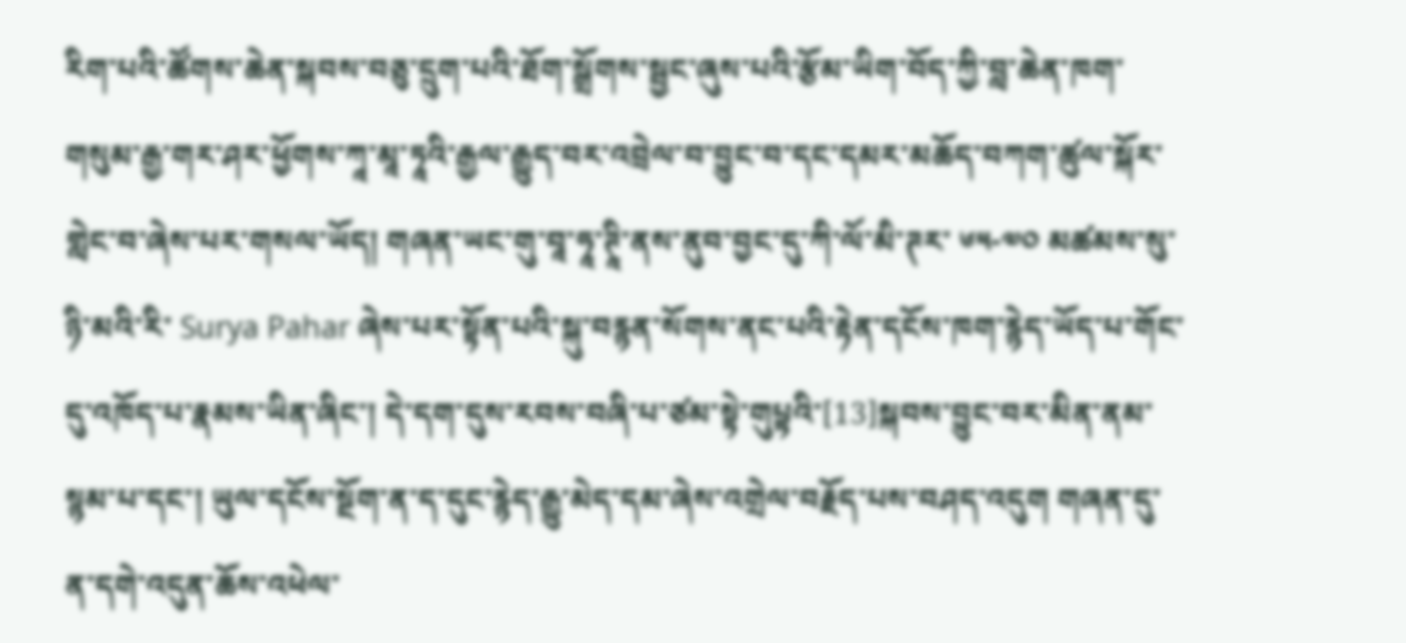རིག་པའི་ཚོགས་ཆེན་སྐབས་བཅུ་དྲུག་པའི་ཐོག་སྒྲོགས་སྦྱང་ཞུས་པའི་རྩོམ་ཡིག་བོད་ཀྱི་བླ་ཆེན་ཁག་གསུམ་རྒྱ་གར་ཤར་ཕྱོགས་ཀཱ་མཱ་ཏཱའི་རྒྱལ་རྒྱུད་བར་འབྲེལ་བ་བྱུང་བ་དང་དམར་མཆོད་བཀག་ཚུལ་སྐོར་གླེང་བ་ཞེས་པར་གསལ་ཡོད། གཞན་ཡང་གུ་བཱ་ཧཱ་ཊཱི་ནས་ནུབ་བྱང་དུ་ཀི་ལོ་མི་ཊར་ ༦༥-༧༠ མཚམས་སུ་ཉི་མའི་རི་ Surya Pahar ཞེས་པར་སྟོན་པའི་སྐུ་བརྙན་སོགས་ནང་པའི་རྟེན་དངོས་ཁག་རྙེད་ཡོད་པ་གོང་དུ་འཁོད་པ་རྣམས་ཡིན་ཞིང་། དེ་དག་དུས་རབས་བཞི་པ་ཙམ་སྟེ་གུཔྟའི་[13]སྐབས་བྱུང་བར་མིན་ནམ་སྙམ་པ་དང་། ཡུལ་དངོས་སྔོག་ན་ད་དུང་རྙེད་རྒྱུ་མེད་དམ་ཞེས་འགྲེལ་བརྗོད་པས་བཤད་འདུག གཞན་དུ་ན་དགེ་འདུན་ཆོས་འཕེལ་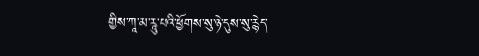གྱིས་ཀཱ་མ་རཱུ་པའི་ཕྱོགས་སུ་ཉེ་དུས་སུ་རྙེད་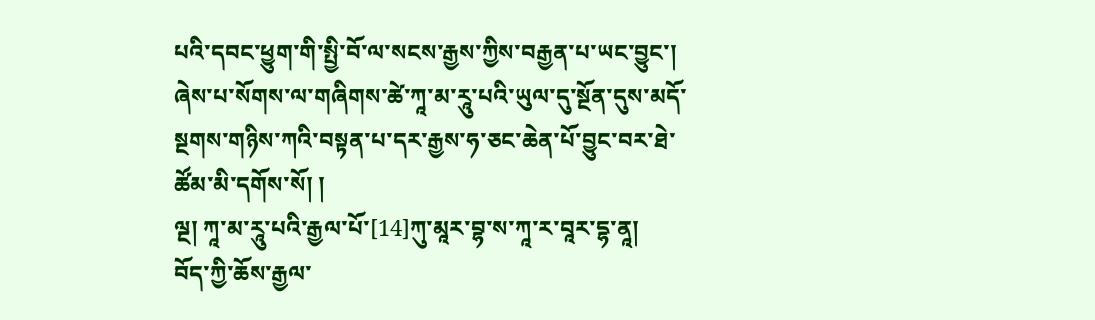པའི་དབང་ཕྱུག་གི་སྤྱི་བོ་ལ་སངས་རྒྱས་ཀྱིས་བརྒྱན་པ་ཡང་བྱུང་། ཞེས་པ་སོགས་ལ་གཞིགས་ཚེ་ཀཱ་མ་རཱུ་པའི་ཡུལ་དུ་སྔོན་དུས་མདོ་སྔགས་གཉིས་ཀའི་བསྟན་པ་དར་རྒྱས་ཧ་ཅང་ཆེན་པོ་བྱུང་བར་ཐེ་ཚོམ་མི་དགོས་སོ། །
ལྔ། ཀཱ་མ་རཱུ་པའི་རྒྱལ་པོ་[14]ཀུ་མཱར་བྷ་ས་ཀཱ་ར་བཱར་དྷ་ནཱ།
བོད་ཀྱི་ཆོས་རྒྱལ་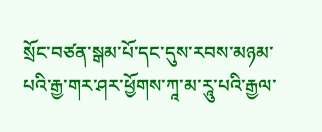སྲོང་བཙན་སྒམ་པོ་དང་དུས་རབས་མཉམ་པའི་རྒྱ་གར་ཤར་ཕྱོགས་ཀཱ་མ་རཱུ་པའི་རྒྱལ་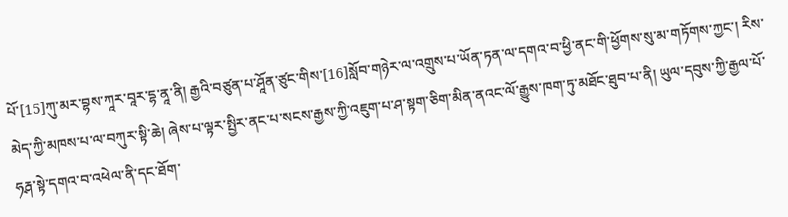པོ་[15]ཀུ་མར་བྷས་ཀཱར་བཱར་དྷ་ནཱ་ནི། རྒྱའི་བཙུན་པ་ཤཱོན་ཙུང་གིས་[16]སློབ་གཉེར་ལ་འགྲུས་པ་ཡོན་ཏན་ལ་དགའ་བ་ཕྱི་ནང་གི་ཕྱོགས་སུ་མ་གཏོགས་ཀྱང་། རིས་མེད་ཀྱི་མཁས་པ་ལ་བཀུར་སྟི་ཆེ། ཞེས་པ་ལྟར་སྤྱིར་ནང་པ་སངས་རྒྱས་ཀྱི་འཇུག་པ་ཤ་སྟག་ཅིག་མིན་ནའང་ལོ་རྒྱུས་ཁག་ཏུ་མཐོང་ཐུབ་པ་ནི། ཡུལ་དབུས་ཀྱི་རྒྱལ་པོ་ཧརྴ་སྟེ་དགའ་བ་འཕེལ་ནི་དང་ཐོག་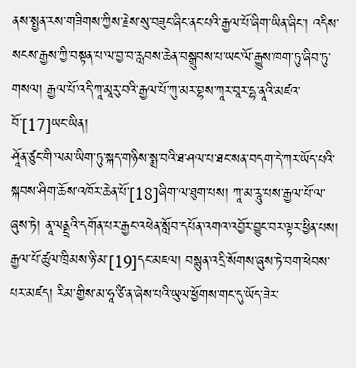ནས་སྤྱན་རས་གཟིགས་ཀྱིས་རྗེས་སུ་བཟུང་ཞིང་ནང་པའི་རྒྱལ་པོ་ཞིག་ཡིན་ཞིང་། འདིས་སངས་རྒྱས་ཀྱི་བསྟན་པ་ལ་བྱ་བ་རླབས་ཆེན་བསྒྲུབས་པ་ཡང་ལོ་རྒྱུས་ཁག་ཏུ་ཞིབ་ཏུ་གསལ། རྒྱལ་པོ་འདི་ཀཱ་མཱརུ་བའི་རྒྱལ་པོ་ཀུ་མར་བྷས་ཀཱར་བཱར་དྷ་ནཱའི་མཛའ་བོ་[17]ཡང་ཡིན།
ཤཱོན་ཙུང་གི་ལམ་ཡིག་ཏུ་སྐད་གཉིས་སྨྲ་བའི་ཐ་ཤལ་པ་ཐང་སན་བདག་དེ་ཀར་ཡོད་པའི་སྐབས་ཤིག་ཆོས་འཁོར་ཆེན་པོ་[18]ཞིག་ལ་ཐུག་པས། ཀཱ་མ་རཱུ་པས་རྒྱལ་པོ་ལ་ཞུས་ཏེ། ནཱ་ལནྡྲའི་དགོན་པར་རྒྱང་འཕེན་སློབ་དཔོན་འགའ་འབྱོར་བྱུང་བར་ལྟར་ཕྱིན་པས། རྒྱལ་པོ་ཚུལ་ཁྲིམས་ཉི་མ་[19]དང་མཇལ། བསྙུན་འདྲི་སོགས་ཞུས་ཏེ་བག་ཕེབས་པར་མཛད། རིམ་གྱིས་མ་ཧཱ་ཙི་ན་ཞེས་པའི་ཡུལ་ཕྱོགས་གང་དུ་ཡོད་ཟེར་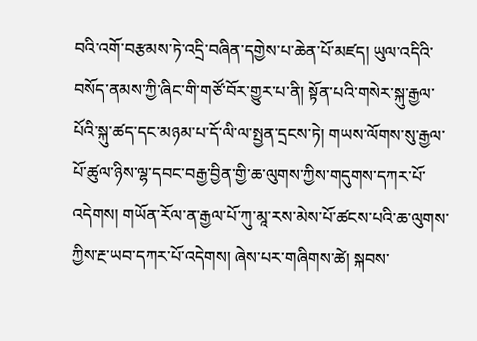བའི་འགོ་བརྩམས་ཏེ་འདྲི་བཞིན་དགྱེས་པ་ཆེན་པོ་མཛད། ཡུལ་འདིའི་བསོད་ནམས་ཀྱི་ཞིང་གི་གཙོ་བོར་གྱུར་པ་ནི། སྟོན་པའི་གསེར་སྐུ་རྒྱལ་པོའི་སྐུ་ཚད་དང་མཉམ་པ་དོ་ལི་ལ་སྤྱན་དྲངས་ཏེ། གཡས་ལོགས་སུ་རྒྱལ་པོ་ཚུལ་ཉིས་ལྷ་དབང་བརྒྱ་བྱིན་གྱི་ཆ་ལུགས་ཀྱིས་གདུགས་དཀར་པོ་འདེགས། གཡོན་རོལ་ན་རྒྱལ་པོ་ཀུ་མཱ་རས་མེས་པོ་ཚངས་པའི་ཆ་ལུགས་ཀྱིས་རྔ་ཡབ་དཀར་པོ་འདེགས། ཞེས་པར་གཞིགས་ཚེ། སྐབས་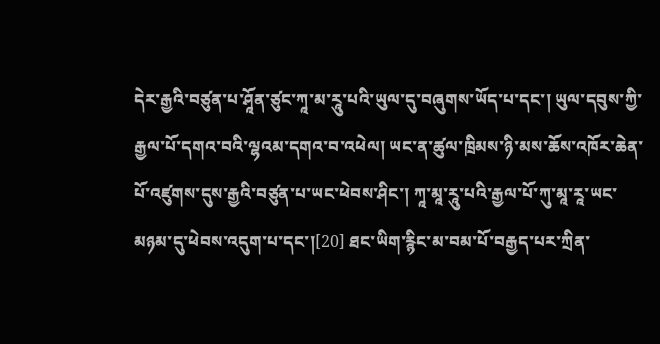དེར་རྒྱའི་བཙུན་པ་ཤཱོན་ཙུང་ཀཱ་མ་རཱུ་པའི་ཡུལ་དུ་བཞུགས་ཡོད་པ་དང་། ཡུལ་དབུས་ཀྱི་རྒྱལ་པོ་དགའ་བའི་ལྷའམ་དགའ་བ་འཕེལ། ཡང་ན་ཚུལ་ཁྲིམས་ཉི་མས་ཆོས་འཁོར་ཆེན་པོ་འཛུགས་དུས་རྒྱའི་བཙུན་པ་ཡང་ཕེབས་ཤིང་། ཀཱ་མཱ་རཱུ་པའི་རྒྱལ་པོ་ཀུ་མཱ་རཱ་ཡང་མཉམ་དུ་ཕེབས་འདུག་པ་དང་།[20] ཐང་ཡིག་རྙིང་མ་བམ་པོ་བརྒྱད་པར་ཀྲིན་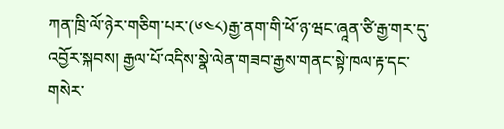ཀན་ཁྲི་ལོ་ཉེར་གཅིག་པར་(༦༤༨)རྒྱ་ནག་གི་ཕོ་ཉ་ཝང་ཞཱན་ཙི་རྒྱ་གར་དུ་འབྱོར་སྐབས། རྒྱལ་པོ་འདིས་སྣེ་ལེན་གཟབ་རྒྱས་གནང་སྟེ་ཁལ་རྟ་དང་གསེར་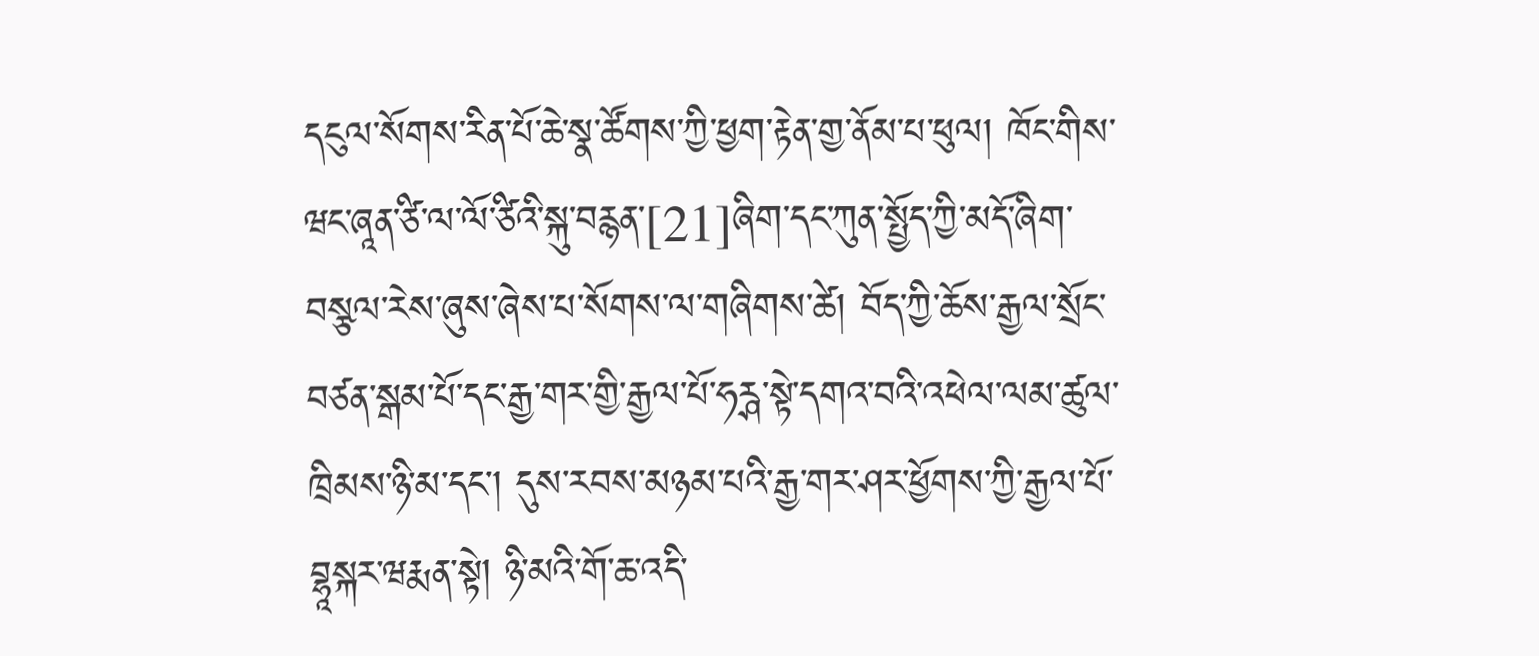དངུལ་སོགས་རིན་པོ་ཆེ་སྣ་ཚོགས་ཀྱི་ཕྱག་རྟེན་གྱ་ནོམ་པ་ཕུལ། ཁོང་གིས་ཝང་ཞཱན་ཙི་ལ་ལོ་ཙིའི་སྐུ་བརྙན་[21]ཞིག་དང་ཀུན་སྤྱོད་ཀྱི་མདོ་ཞིག་བསྩལ་རེས་ཞུས་ཞེས་པ་སོགས་ལ་གཞིགས་ཚེ། བོད་ཀྱི་ཆོས་རྒྱལ་སྲོང་བཙན་སྒམ་པོ་དང་རྒྱ་གར་གྱི་རྒྱལ་པོ་ཧརྴ་སྟེ་དགའ་བའི་འཕེལ་ལམ་ཚུལ་ཁྲིམས་ཉི་མ་དང་། དུས་རབས་མཉམ་པའི་རྒྱ་གར་ཤར་ཕྱོགས་ཀྱི་རྒྱལ་པོ་བྷཱསྐར་ཝརྨན་སྟེ། ཉི་མའི་གོ་ཆ་འདི་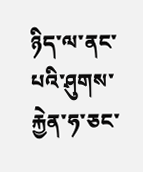ཉིད་ལ་ནང་པའི་ཤུགས་རྐྱེན་ཧ་ཅང་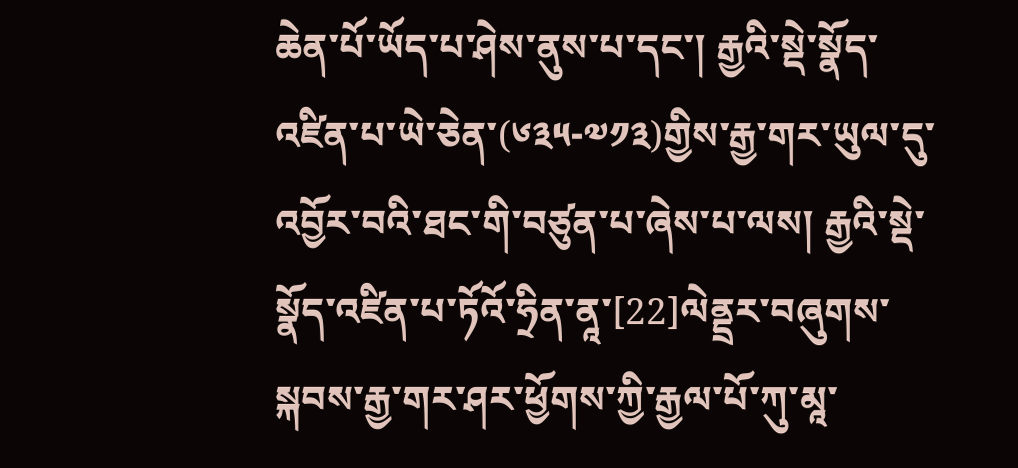ཆེན་པོ་ཡོད་པ་ཤེས་ནུས་པ་དང་། རྒྱའི་སྡེ་སྣོད་འཛིན་པ་ཡེ་ཅེན་(༦༣༥-༧༡༣)གྱིས་རྒྱ་གར་ཡུལ་དུ་འབྱོར་བའི་ཐང་གི་བཙུན་པ་ཞེས་པ་ལས། རྒྱའི་སྡེ་སྣོད་འཛིན་པ་ཏོའོ་ཧྲིན་ནཱ་[22]ལེནྡྲར་བཞུགས་སྐབས་རྒྱ་གར་ཤར་ཕྱོགས་ཀྱི་རྒྱལ་པོ་ཀུ་མཱ་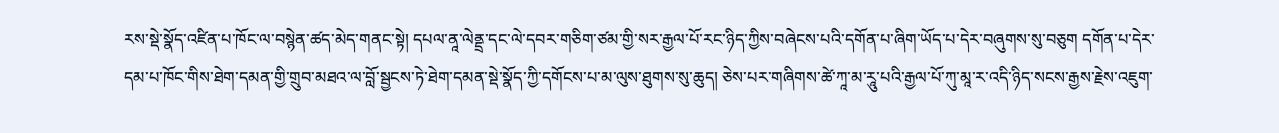རས་སྡེ་སྣོད་འཛིན་པ་ཁོང་ལ་བསྙེན་ཚད་མེད་གནང་སྟེ། དཔལ་ནཱ་ལེནྡྲ་དང་ལེ་དབར་གཅིག་ཙམ་གྱི་སར་རྒྱལ་པོ་རང་ཉིད་ཀྱིས་བཞེངས་པའི་དགོན་པ་ཞིག་ཡོད་པ་དེར་བཞུགས་སུ་བཅུག དགོན་པ་དེར་དམ་པ་ཁོང་གིས་ཐེག་དམན་གྱི་གྲུབ་མཐའ་ལ་བློ་སྦྱངས་ཏེ་ཐེག་དམན་སྡེ་སྣོད་ཀྱི་དགོངས་པ་མ་ལུས་ཐུགས་སུ་ཆུད། ཅེས་པར་གཞིགས་ཚེ་ཀཱ་མ་རཱུ་པའི་རྒྱལ་པོ་ཀུ་མཱ་ར་འདི་ཉིད་སངས་རྒྱས་རྗེས་འཇུག་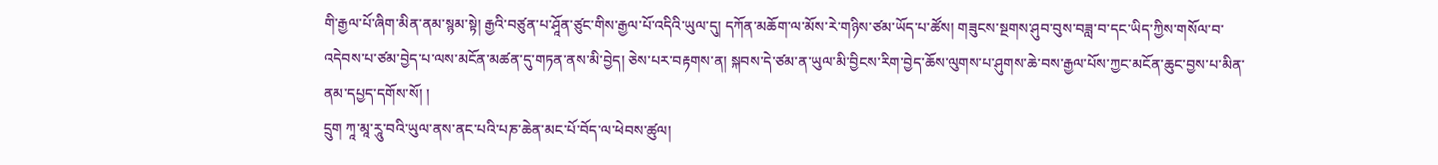གི་རྒྱལ་པོ་ཞིག་མིན་ནམ་སྙམ་སྟེ། རྒྱའི་བཙུན་པ་ཤཱོན་ཙུང་གིས་རྒྱལ་པོ་འདིའི་ཡུལ་དུ། དཀོན་མཆོག་ལ་མོས་རེ་གཉིས་ཙམ་ཡོད་པ་ཚོས། གཟུངས་སྔགས་ཤུབ་བུས་བཟླ་བ་དང་ཡིད་ཀྱིས་གསོལ་བ་འདེབས་པ་ཙམ་བྱེད་པ་ལས་མངོན་མཚན་དུ་གཏན་ནས་མི་བྱེད། ཅེས་པར་བརྟགས་ན། སྐབས་དེ་ཙམ་ན་ཡུལ་མི་བྱིངས་རིག་བྱེད་ཆོས་ལུགས་པ་ཤུགས་ཆེ་བས་རྒྱལ་པོས་ཀྱང་མངོན་ཆུང་བྱས་པ་མིན་ནམ་དཔྱད་དགོས་སོ། །
དྲུག ཀཱ་མཱ་རཱུ་བའི་ཡུལ་ནས་ནང་པའི་པཎ་ཆེན་མང་པོ་བོད་ལ་ཕེབས་ཚུལ།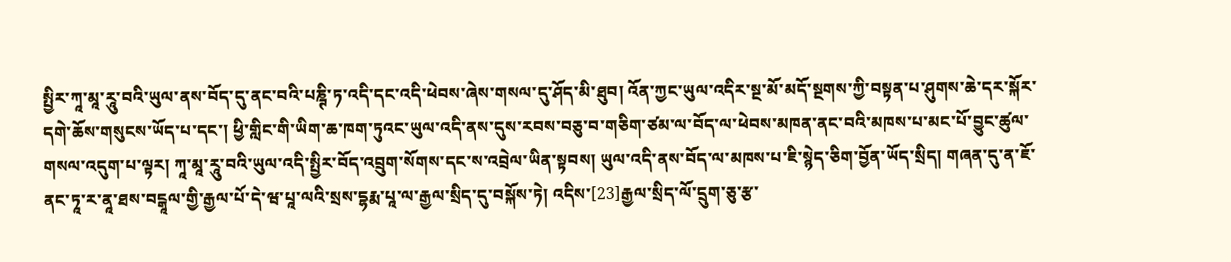སྤྱིར་ཀཱ་མཱ་རཱུ་བའི་ཡུལ་ནས་བོད་དུ་ནང་བའི་པཎྚི་ཏ་འདི་དང་འདི་ཕེབས་ཞེས་གསལ་དུ་ཤོད་མི་ཐུབ། འོན་ཀྱང་ཡུལ་འདིར་སྔ་མོ་མདོ་སྔགས་ཀྱི་བསྟན་པ་ཤུགས་ཆེ་དར་སྐོར་དགེ་ཆོས་གསུངས་ཡོད་པ་དང་། ཕྱི་གླིང་གི་ཡིག་ཆ་ཁག་ཏུའང་ཡུལ་འདི་ནས་དུས་རབས་བཅུ་བ་གཅིག་ཙམ་ལ་བོད་ལ་ཕེབས་མཁན་ནང་བའི་མཁས་པ་མང་པོ་བྱུང་ཚུལ་གསལ་འདུག་པ་ལྟར། ཀཱ་མཱ་རཱུ་བའི་ཡུལ་འདི་སྤྱིར་བོད་འབྲུག་སོགས་དང་ས་འབྲེལ་ཡིན་སྟབས། ཡུལ་འདི་ནས་བོད་ལ་མཁས་པ་ཇི་སྙེད་ཅིག་བྱོན་ཡོད་སྲིད། གཞན་དུ་ན་ཇོ་ནང་ཏཱ་ར་ནཱ་ཐས་བངྒཱལ་གྱི་རྒྱལ་པོ་དེ་ཝ་པཱ་ལའི་སྲས་དྷརྨ་པཱ་ལ་རྒྱལ་སྲིད་དུ་བསྐོས་ཏེ། འདིས་[23]རྒྱལ་སྲིད་ལོ་དྲུག་ཅུ་རྩ་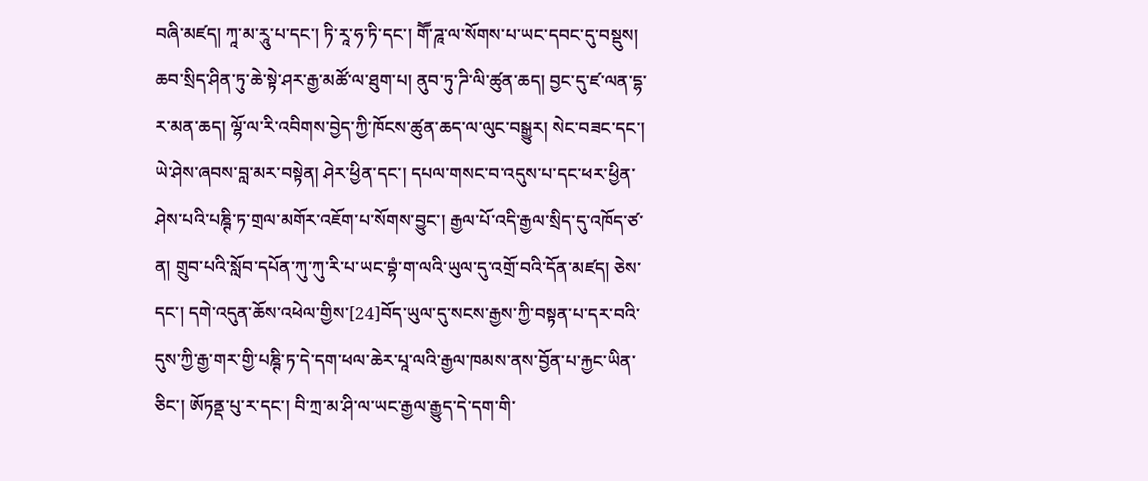བཞི་མཛད། ཀཱ་མ་རཱུ་པ་དང་། ཏི་རཱ་ཧ་ཏི་དང་། གཽ་ཌཱ་ལ་སོགས་པ་ཡང་དབང་དུ་བསྡུས། ཆབ་སྲིད་ཤིན་ཏུ་ཆེ་སྟེ་ཤར་རྒྱ་མཚོ་ལ་ཐུག་པ། ནུབ་ཏུ་ཌི་ལི་ཚུན་ཆད། བྱང་དུ་ཛ་ལན་དྷ་ར་མན་ཆད། ལྷོ་ལ་རི་འབིགས་བྱེད་ཀྱི་ཁོངས་ཚུན་ཆད་ལ་ལུང་བསྒྱུར། སེང་བཟང་དང་། ཡེ་ཤེས་ཞབས་བླ་མར་བསྟེན། ཤེར་ཕྱིན་དང་། དཔལ་གསང་བ་འདུས་པ་དང་ཕར་ཕྱིན་ཤེས་པའི་པཎྚི་ཏ་གྲལ་མགོར་འཇོག་པ་སོགས་བྱུང་། རྒྱལ་པོ་འདི་རྒྱལ་སྲིད་དུ་འཁོད་ཙ་ན། གྲུབ་པའི་སློབ་དཔོན་ཀུ་ཀུ་རི་པ་ཡང་བྷཾ་ག་ལའི་ཡུལ་དུ་འགྲོ་བའི་དོན་མཛད། ཅེས་དང་། དགེ་འདུན་ཆོས་འཕེལ་གྱིས་[24]བོད་ཡུལ་དུ་སངས་རྒྱས་ཀྱི་བསྟན་པ་དར་བའི་དུས་ཀྱི་རྒྱ་གར་གྱི་པཎྚི་ཏ་དེ་དག་ཕལ་ཆེར་པཱ་ལའི་རྒྱལ་ཁམས་ནས་བྱོན་པ་རྐྱང་ཡིན་ཅིང་། ཨོཏནྡ་པུ་ར་དང་། བི་ཀྲ་མ་ཤི་ལ་ཡང་རྒྱལ་རྒྱུད་དེ་དག་གི་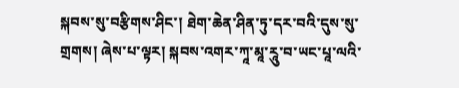སྐབས་སུ་བརྩིགས་ཤིང་། ཐེག་ཆེན་ཤིན་ཏུ་དར་བའི་དུས་སུ་གྲགས། ཞེས་པ་ལྟར། སྐབས་འགར་ཀཱ་མཱ་རཱུ་བ་ཡང་པཱ་ལའི་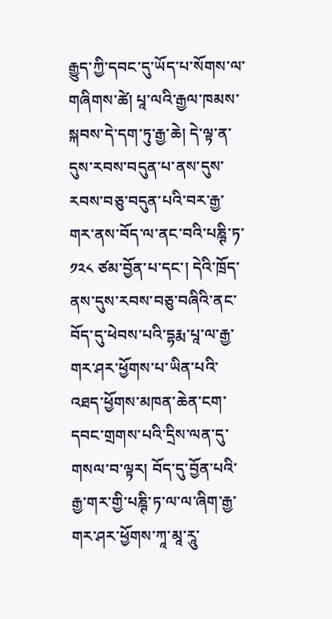རྒྱུད་ཀྱི་དབང་དུ་ཡོད་པ་སོགས་ལ་གཞིགས་ཚེ། པཱ་ལའི་རྒྱལ་ཁམས་སྐབས་དེ་དག་ཏུ་རྒྱ་ཆེ། དེ་ལྟ་ན་དུས་རབས་བདུན་པ་ནས་དུས་རབས་བཅུ་བདུན་པའི་བར་རྒྱ་གར་ནས་བོད་ལ་ནང་བའི་པཎྚི་ཏ་ ༡༢༨ ཙམ་བྱོན་པ་དང་། དེའི་ཁྲོད་ནས་དུས་རབས་བཅུ་བཞིའི་ནང་བོད་དུ་ཕེབས་པའི་དྷརྨ་པཱ་ལ་རྒྱ་གར་ཤར་ཕྱོགས་པ་ཡིན་པའི་འཐད་ཕྱོགས་མཁན་ཆེན་ངག་དབང་གྲགས་པའི་དྲིས་ལན་དུ་གསལ་བ་ལྟར། བོད་དུ་བྱོན་པའི་རྒྱ་གར་གྱི་པཎྚི་ཏ་ལ་ལ་ཞིག་རྒྱ་གར་ཤར་ཕྱོགས་ཀཱ་མཱ་རཱུ་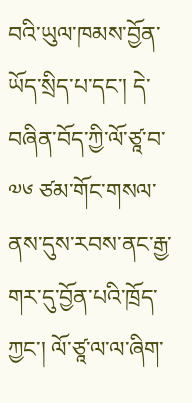བའི་ཡུལ་ཁམས་བྱོན་ཡོད་སྲིད་པ་དང་། དེ་བཞིན་བོད་ཀྱི་ལོ་ཙཱ་བ་ ༧༦ ཙམ་གོང་གསལ་ནས་དུས་རབས་ནང་རྒྱ་གར་དུ་བྱོན་པའི་ཁྲོད་ཀྱང་། ལོ་ཙཱ་ལ་ལ་ཞིག་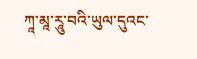ཀཱ་མཱ་རཱུ་བའི་ཡུལ་དུའང་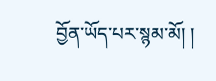བྱོན་ཡོད་པར་སྙམ་མོ། །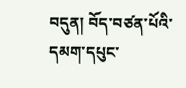བདུན། བོད་བཙན་པོའི་དམག་དཔུང་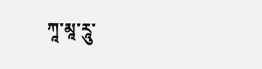ཀཱ་མཱ་རཱུ་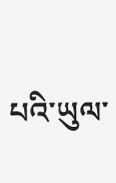པའི་ཡུལ་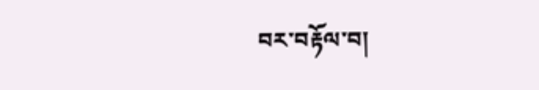བར་བརྟོལ་བ།